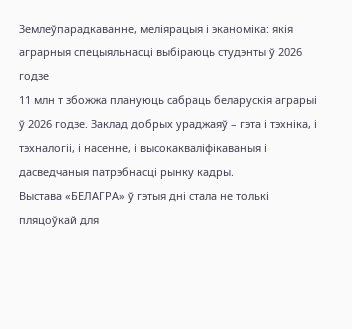Землеўпарадкаванне, меліярацыя і эканоміка: якія аграрныя спецыяльнасці выбіраюць студэнты ў 2026 годзе
11 млн т збожжа плануюць сабраць беларускія аграрыі ў 2026 годзе. Заклад добрых ураджаяў – гэта і тэхніка, і тэхналогіі, і насенне, і высокакваліфікаваныя і дасведчаныя патрэбнасці рынку кадры.
Выстава «БЕЛАГРА» ў гэтыя дні стала не толькі пляцоўкай для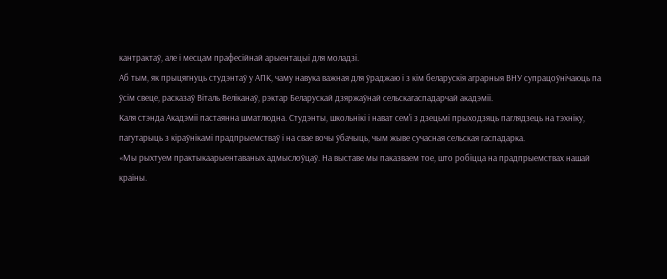кантрактаў, але і месцам прафесійнай арыентацыі для моладзі.
Аб тым, як прыцягнуць студэнтаў у АПК, чаму навука важная для ўраджаю і з кім беларускія аграрныя ВНУ супрацоўнічаюць па ўсім свеце, расказаў Віталь Веліканаў, рэктар Беларускай дзяржаўнай сельскагаспадарчай акадэміі.
Каля стэнда Акадэміі пастаянна шматлюдна. Студэнты, школьнікі і нават сем'і з дзецьмі прыходзяць паглядзець на тэхніку, пагутарыць з кіраўнікамі прадпрыемстваў і на свае вочы ўбачыць, чым жыве сучасная сельская гаспадарка.
«Мы рыхтуем практыкаарыентаваных адмыслоўцаў. На выставе мы паказваем тое, што робіцца на прадпрыемствах нашай краіны.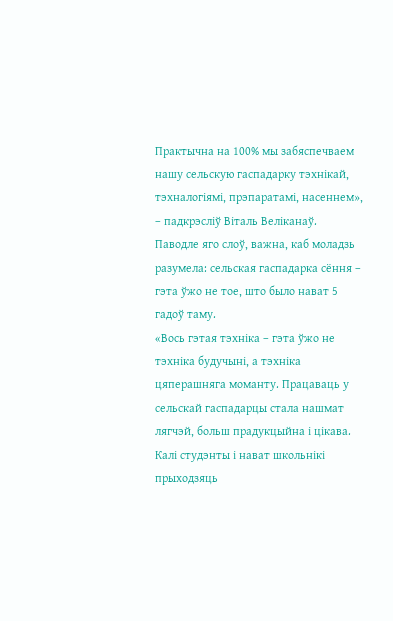Практычна на 100% мы забяспечваем нашу сельскую гаспадарку тэхнікай, тэхналогіямі, прэпаратамі, насеннем», – падкрэсліў Віталь Веліканаў.
Паводле яго слоў, важна, каб моладзь разумела: сельская гаспадарка сёння – гэта ўжо не тое, што было нават 5 гадоў таму.
«Вось гэтая тэхніка – гэта ўжо не тэхніка будучыні, а тэхніка цяперашняга моманту. Працаваць у сельскай гаспадарцы стала нашмат лягчэй, больш прадукцыйна і цікава. Калі студэнты і нават школьнікі прыходзяць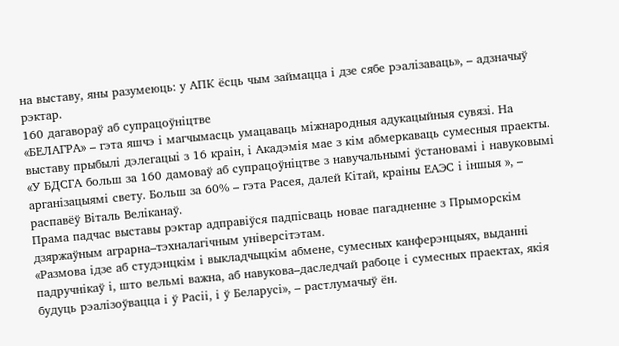на выставу, яны разумеюць: у АПК ёсць чым займацца і дзе сябе рэалізаваць», – адзначыў рэктар.
160 дагавораў аб супрацоўніцтве
«БЕЛАГРА» – гэта яшчэ і магчымасць умацаваць міжнародныя адукацыйныя сувязі. На выставу прыбылі дэлегацыі з 16 краін, і Акадэмія мае з кім абмеркаваць сумесныя праекты.
«У БДСГА больш за 160 дамоваў аб супрацоўніцтве з навучальнымі ўстановамі і навуковымі арганізацыямі свету. Больш за 60% – гэта Расея, далей Кітай, краіны ЕАЭС і іншыя », – распавёў Віталь Веліканаў.
Прама падчас выставы рэктар адправіўся падпісваць новае пагадненне з Прыморскім дзяржаўным аграрна–тэхналагічным універсітэтам.
«Размова ідзе аб студэнцкім і выкладчыцкім абмене, сумесных канферэнцыях, выданні падручнікаў і, што вельмі важна, аб навукова–даследчай рабоце і сумесных праектах, якія будуць рэалізоўвацца і ў Расіі, і ў Беларусі», – растлумачыў ён.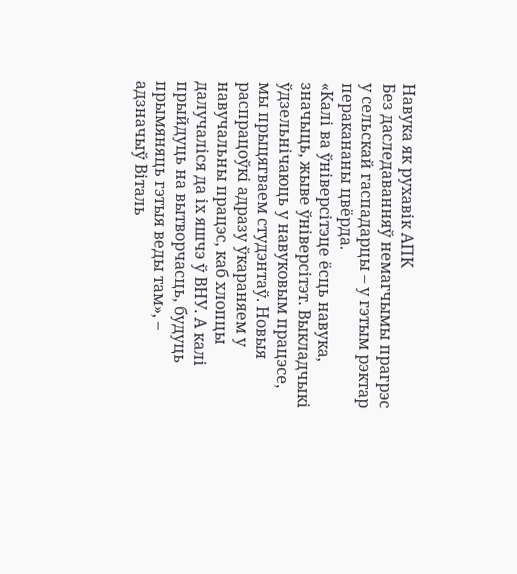Навука як рухавік АПК
Без даследаванняў немагчымы прагрэс у сельскай гаспадарцы – у гэтым рэктар перакананы цвёрда.
«Калі ва ўніверсітэце ёсць навука, значыць, жыве ўніверсітэт. Выкладчыкі ўдзельнічаюць у навуковым працэсе, мы прыцягваем студэнтаў. Новыя распрацоўкі адразу ўкараняем у навучальны працэс, каб хлопцы далучаліся да іх яшчэ ў ВНУ. А калі прыйдуць на вытворчасць, будуць прымяняць гэтыя веды там», – адзначыў Віталь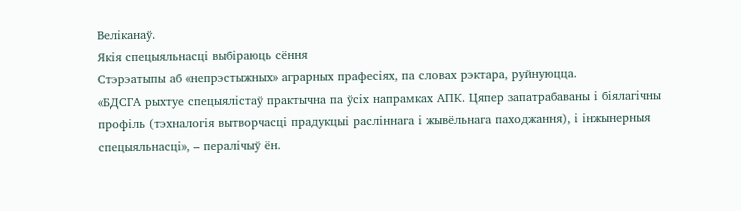Веліканаў.
Якія спецыяльнасці выбіраюць сёння
Стэрэатыпы аб «непрэстыжных» аграрных прафесіях, па словах рэктара, руйнуюцца.
«БДСГА рыхтуе спецыялістаў практычна па ўсіх напрамках АПК. Цяпер запатрабаваны і біялагічны профіль (тэхналогія вытворчасці прадукцыі расліннага і жывёльнага паходжання), і інжынерныя спецыяльнасці», – пералічыў ён.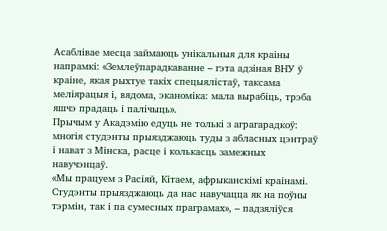Асаблівае месца займаюць унікальныя для краіны напрамкі: «Землеўпарадкаванне – гэта адзіная ВНУ ў краіне, якая рыхтуе такіх спецыялістаў, таксама меліярацыя і, вядома, эканоміка: мала вырабіць, трэба яшчэ прадаць і палічыць».
Прычым у Акадэмію едуць не толькі з аграгарадкоў: многія студэнты прыязджаюць туды з абласных цэнтраў і нават з Мінска, расце і колькасць замежных навучэнцаў.
«Мы працуем з Расіяй, Кітаем, афрыканскімі краінамі. Студэнты прыязджаюць да нас навучацца як на поўны тэрмін, так і па сумесных праграмах», – падзяліўся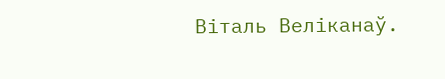Віталь Веліканаў.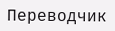Переводчик